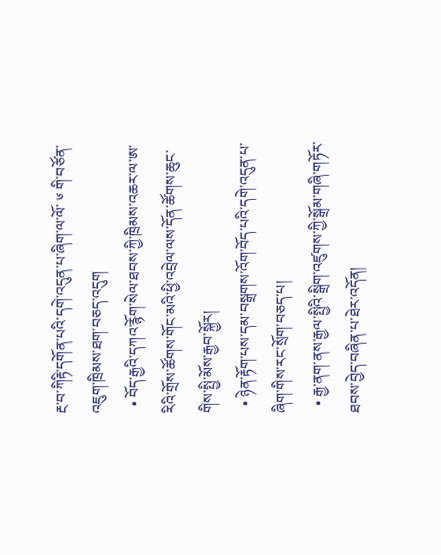རྔ་བ་ཀིརྟི་དགོན་པའི་དགེ་འདུན་པ་ཞིག་ལ་ལོ་ ༦ གི་བཙོན་འཇུག་ཁྲིམས་ཐག་བཅད་འདུག
  • བོད་རྒྱའི་དཀའ་རྙོག་སེལ་ཐབས་ཀྱི་ཁྲིམས་འཆར་ལ་ཨ་རིའི་གྲོས་ཚོགས་གོང་མའི་ཕྱི་འབྲེལ་ལས་དོན་ཚོགས་ཆུང་གིས་སྤྱི་མོས་རྒྱབ་སྐྱོར།
  • ཉེན་རྟོག་པས་དམ་བསྒྲགས་འོག་བོད་པའི་དགེ་འདུན་པ་ཞིག་གིས་རང་སྲོག་བཅད་པ།
  • རྒྱ་ནག་ནས་རྒྱལ་སྤྱིའི་སྒྲིག་འཛུགས་ཀྱི་སྒྲོམ་གཞི་གཏོར་ཐབས་བྱེད་བཞིན་པ་ཐེར་འདོན།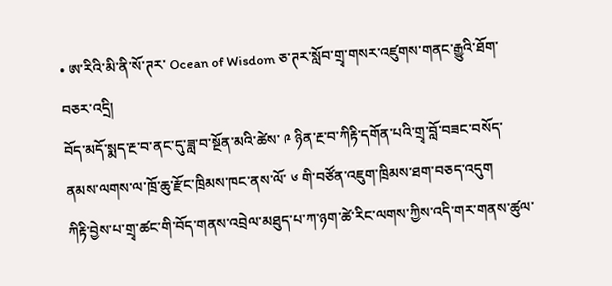• ཨ་རིའི་མི་ནི་སོ་ཊར་ Ocean of Wisdom ཅ་ཊར་སློབ་གྲྭ་གསར་འཛུགས་གནང་རྒྱུའི་ཐོག་བཅར་འདྲི།
བོད་མདོ་སྨད་རྔ་བ་ནང་དུ་ཟླ་བ་སྔོན་མའི་ཚེས་ ༩ ཉིན་རྔ་བ་ཀིརྟི་དགོན་པའི་གྲྭ་བློ་བཟང་བསོད་ནམས་ལགས་ལ་ཁྲོ་ཆུ་རྫོང་ཁྲིམས་ཁང་ནས་ལོ་ ༦ གི་བཙོན་འཇུག་ཁྲིམས་ཐག་བཅད་འདུག
ཀིརྟི་བྱེས་པ་གྲྭ་ཚང་གི་བོད་གནས་འབྲེལ་མཐུད་པ་ཀ་ཉག་ཚེ་རིང་ལགས་ཀྱིས་འདི་གར་གནས་ཚུལ་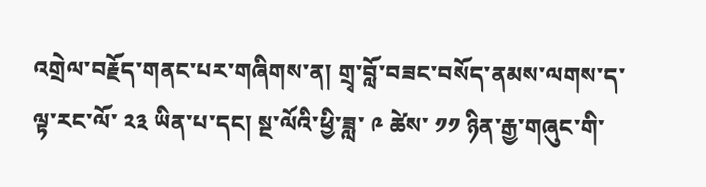འགྲེལ་བརྗོད་གནང་པར་གཞིགས་ན། གྲྭ་བློ་བཟང་བསོད་ནམས་ལགས་ད་ལྟ་རང་ལོ་ ༢༣ ཡིན་པ་དང། སྔ་ལོའི་ཕྱི་ཟླ་ ༩ ཚེས་ ༡༡ ཉིན་རྒྱ་གཞུང་གི་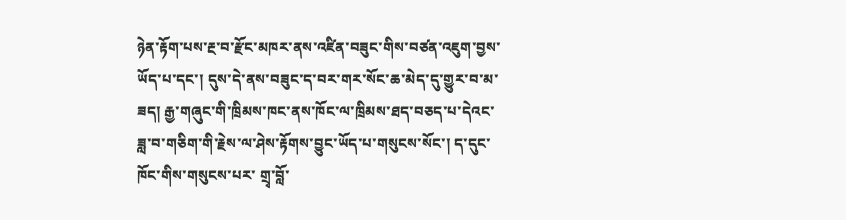ཉེན་རྟོག་པས་རྔ་བ་རྫོང་མཁར་ནས་འཛིན་བཟུང་གིས་བཙན་འཇུག་བྱས་ཡོད་པ་དང་། དུས་དེ་ནས་བཟུང་ད་བར་གར་སོང་ཆ་མེད་དུ་གྱུར་བ་མ་ཟད། རྒྱ་གཞུང་གི་ཁྲིམས་ཁང་ནས་ཁོང་ལ་ཁྲིམས་ཐད་བཅད་པ་དེའང་ཟླ་བ་གཅིག་གི་རྗེས་ལ་ཤེས་རྟོགས་བྱུང་ཡོད་པ་གསུངས་སོང་། ད་དུང་ཁོང་གིས་གསུངས་པར་ གྲྭ་བློ་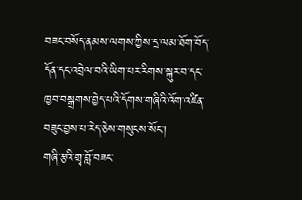བཟང་བསོད་ནམས་ལགས་ཀྱིས་དྲ་ལམ་ཐོག་བོད་དོན་དང་འབྲེལ་བའི་ཡིག་པར་རིགས་སྐུར་བ་དང་ཁྱབ་བསྒྲགས་བྱེད་པའི་དོགས་གཞིའི་འོག་འཛིན་བཟུང་བྱས་པ་རེད་ཅེས་གསུངས་སོང་།
གཞི་རྩའི་གྲྭ་བློ་བཟང་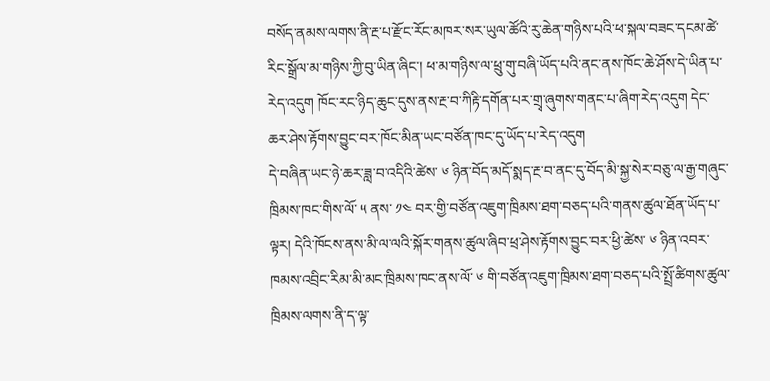བསོད་ནམས་ལགས་ནི་རྔ་པ་རྫོང་རོང་མཁར་སར་ཡུལ་ཚོའི་རུ་ཆེན་གཉིས་པའི་ཕ་སྐལ་བཟང་དངམ་ཚེ་རིང་སྒྲོལ་མ་གཉིས་ཀྱི་བུ་ཡིན་ཞིང་། ཕ་མ་གཉིས་ལ་ཕྲུ་གུ་བཞི་ཡོད་པའི་ནང་ནས་ཁོང་ཆེ་ཤོས་དེ་ཡིན་པ་རེད་འདུག ཁོང་རང་ཉིད་ཆུང་དུས་ནས་རྔ་བ་ཀིརྟི་དགོན་པར་གྲྭ་ཞུགས་གནང་པ་ཞིག་རེད་འདུག དེང་ཆར་ཤེས་རྟོགས་བྱུང་བར་ཁོང་མིན་ཡང་བཙོན་ཁང་དུ་ཡོད་པ་རེད་འདུག
དེ་བཞིན་ཡང་ཉེ་ཆར་ཟླ་བ་འདིའི་ཚེས་ ༦ ཉིན་བོད་མདོ་སྨད་རྔ་བ་ནང་དུ་བོད་མི་སྐྱ་སེར་བཅུ་ལ་རྒྱ་གཞུང་ཁྲིམས་ཁང་གིས་ལོ་ ༥ ནས་ ༡༤ བར་གྱི་བཙོན་འཇུག་ཁྲིམས་ཐག་བཅད་པའི་གནས་ཚུལ་ཐོན་ཡོད་པ་ལྟར། དེའི་ཁོངས་ནས་མི་ལ་ལའི་སྐོར་གནས་ཚུལ་ཞིབ་ཕྲ་ཤེས་རྟོགས་བྱུང་བར་ཕྱི་ཚེས་ ༦ ཉིན་འབར་ཁམས་འབྲིང་རིམ་མི་མང་ཁྲིམས་ཁང་ནས་ལོ་ ༦ གི་བཙོན་འཇུག་ཁྲིམས་ཐག་བཅད་པའི་སྤྲོ་ཚིགས་ཚུལ་ཁྲིམས་ལགས་ནི་ད་ལྟ་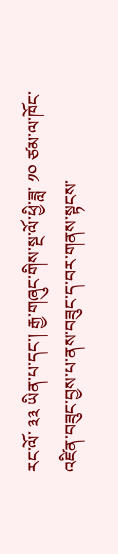རང་ལོ་ ༣༣ ཡིན་པ་དང་། རྒྱ་གཞུང་གིས་སྔ་ལོ་ཕྱི་ཟླ་ ༡༠ ཙམ་ལ་ཁོང་འཛིན་བཟུང་བྱས་པ་ནས་བཟུང་ད་བར་གནས་སྟངས་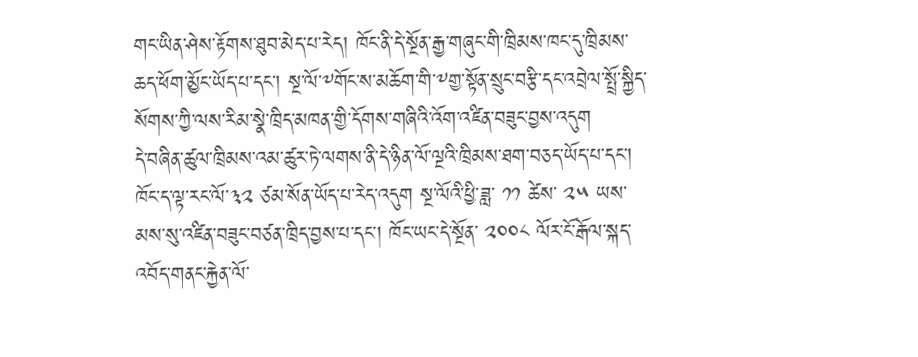གང་ཡིན་ཤེས་རྟོགས་ཐུབ་མེད་པ་རེད། ཁོང་ནི་དེ་སྔོན་རྒྱ་གཞུང་གི་ཁྲིམས་ཁང་དུ་ཁྲིམས་ཆད་ཕོག་མྱོང་ཡོད་པ་དང་། སྔ་ལོ་༸གོང་ས་མཆོག་གི་༸གྱ་སྟོན་སྲུང་བརྩི་དང་འབྲེལ་སྤྲོ་སྐྱིད་སོགས་ཀྱི་ལས་རིམ་སྣེ་ཁྲིད་མཁན་གྱི་དོགས་གཞིའི་འོག་འཛིན་བཟུང་བྱས་འདུག
དེ་བཞིན་ཚུལ་ཁྲིམས་འམ་ཚུར་ཏེ་ལགས་ནི་དེ་ཉིན་ལོ་ལྔའི་ཁྲིམས་ཐག་བཅད་ཡོད་པ་དང་། ཁོང་ད་ལྟ་རང་ལོ་༣༢ ཙམ་སོན་ཡོད་པ་རེད་འདུག སྔ་ལོའི་ཕྱི་ཟླ་ ༡༡ ཚེས་ ༢༥ ཡས་མས་སུ་འཛིན་བཟུང་བཙན་ཁྲིད་བྱས་པ་དང་། ཁོང་ཡང་དེ་སྔོན་ ༢༠༠༨ ལོར་ངོ་རྒོལ་སྐད་འབོད་གནང་རྐྱེན་ལོ་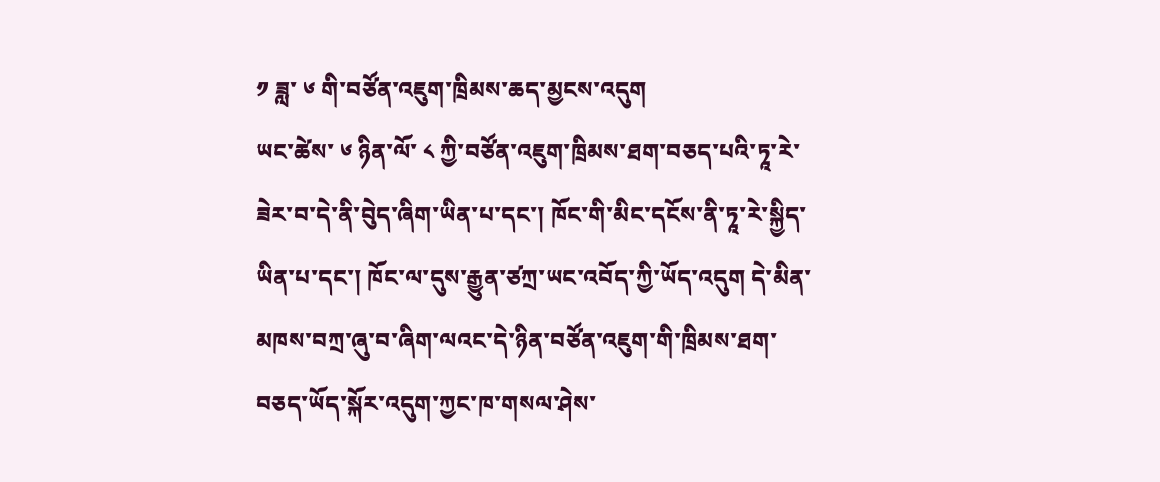༡ ཟླ་ ༦ གི་བཙོན་འཇུག་ཁྲིམས་ཆད་མྱངས་འདུག
ཡང་ཚེས་ ༦ ཉིན་ལོ་ ༨ ཀྱི་བཙོན་འཇུག་ཁྲིམས་ཐག་བཅད་པའི་ཏཱ་རེ་ཟེར་བ་དེ་ནི་བེུད་ཞིག་ཡིན་པ་དང་། ཁོང་གི་མིང་དངོས་ནི་ཏཱ་རེ་སྐྱིད་ཡིན་པ་དང་། ཁོང་ལ་དུས་རྒྱུན་ཙཀྲ་ཡང་འབོད་ཀྱི་ཡོད་འདུག དེ་མིན་མཁས་བཀྲ་ཞུ་བ་ཞིག་ལའང་དེ་ཉིན་བཙོན་འཇུག་གི་ཁྲིམས་ཐག་བཅད་ཡོད་སྐོར་འདུག་ཀྱང་ཁ་གསལ་ཤེས་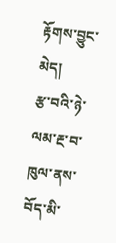རྟོགས་བྱུང་མེད།
རྩ་བའི་ཉེ་ལམ་རྔ་བ་ཁུལ་ནས་བོད་མི་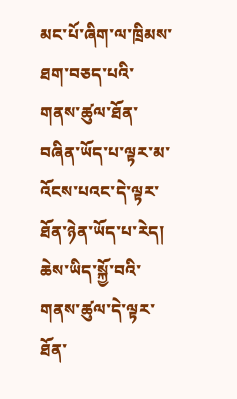མང་པོ་ཞིག་ལ་ཁྲིམས་ཐག་བཅད་པའི་གནས་ཚུལ་ཐོན་བཞིན་ཡོད་པ་ལྟར་མ་འོངས་པའང་དེ་ལྟར་ཐོན་ཉེན་ཡོད་པ་རེད། ཆེས་ཡིད་སྐྱོ་བའི་གནས་ཚུལ་དེ་ལྟར་ཐོན་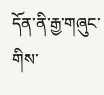དོན་ནི་རྒྱ་གཞུང་གིས་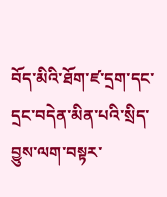བོད་མིའི་ཐོག་ཛ་དྲག་དང་དྲང་བདེན་མིན་པའི་སྲིད་བྱུས་ལག་བསྟར་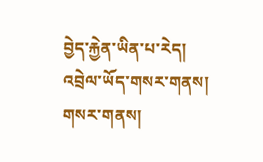བྱེད་རྐྱེན་ཡིན་པ་རེད།
འབྲེལ་ཡོད་གསར་གནས།
གསར་གནས།